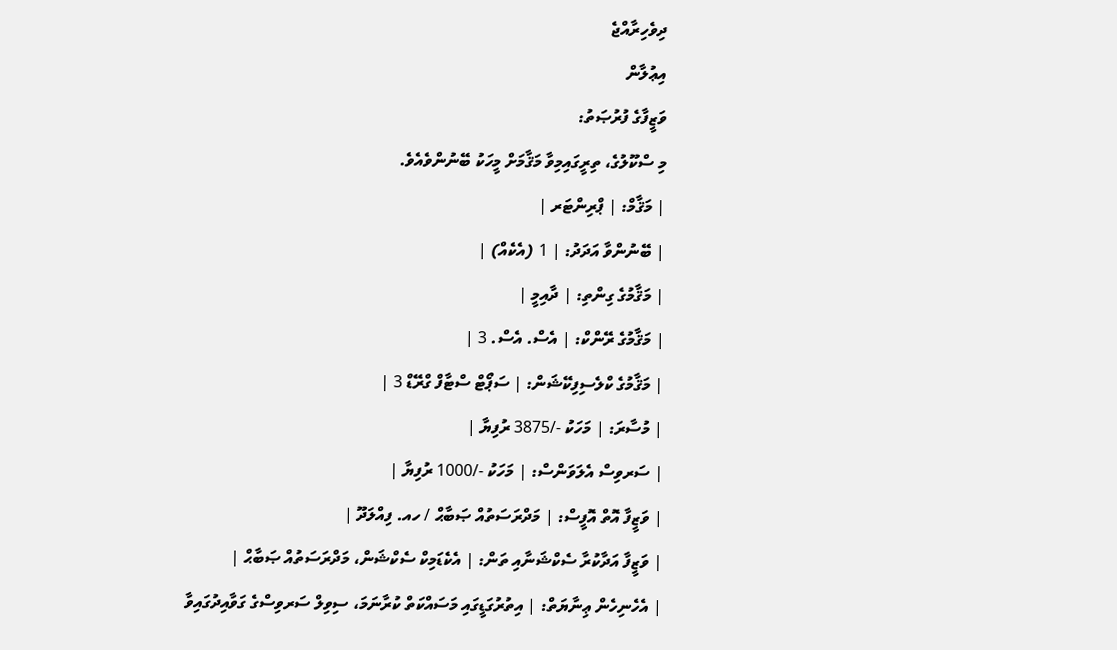ދިވެހިރާއްޖެ
އިޢުލާން
ވަޒީފާގެ ފުރުޞަތު:
މި ސްކޫލުގެ، ތިރީގައިމިވާ މަޤާމަށް މީހަކު ބޭނުންވެއެވެ.
| މަޤާމް: | ޕްރިންޓަރ |
| ބޭނުންވާ އަދަދު: | 1 (އެކެއް) |
| މަޤާމުގެ ގިންތި: | ދާއިމީ |
| މަޤާމުގެ ރޭންކް: | އެސް. އެސް. 3 |
| މަޤާމުގެ ކްލެސިފިކޭޝަން: | ސަޕޯޓް ސްޓާފް ގްރޭޑް 3 |
| މުސާރަ: | މަހަކު -/3875 ރުފިޔާ |
| ސަރވިސް އެލަވަންސް: | މަހަކު -/1000 ރުފިޔާ |
| ވަޒީފާ އޮތް އޮފީސް: | މަދްރަސަތުއް ޞަބާޙް / ހއ. ފިއްލަދޫ |
| ވަޒީފާ އަދާކުރާ ސެކްޝަނާއި ތަން: | އެކެޑަމިކް ސެކްޝަން، މަދްރަސަތުއް ޞަބާޙް |
| އެހެނިހެން ޢިނާޔަތް: | އިތުރުގަޑީގައި މަސައްކަތް ކުރާނަމަ، ސިވިލް ސަރވިސްގެ ގަވާއިދުގައިވާ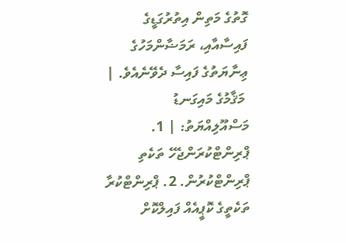ގޮތުގެ މަތިން އިތުރުގަޑީގެ ފައިސާއާއި، ރަމަޟާންމަހުގެ ޢިނާޔަތުގެ ފައިސާ ދެވޭނެއެވެ. |
 މަޤާމުގެ މައިގަނޑު މަސްއޫލިއްޔަތު: | 1. ޕްރިންޓްކުރަންޖެހޭ ތަކެތި ޕްރިންޓްކުރުން. 2. ޕްރިންޓްކުރާ ތަކެތީގެ ކޮޕީއެއް ފައިލްކޮށް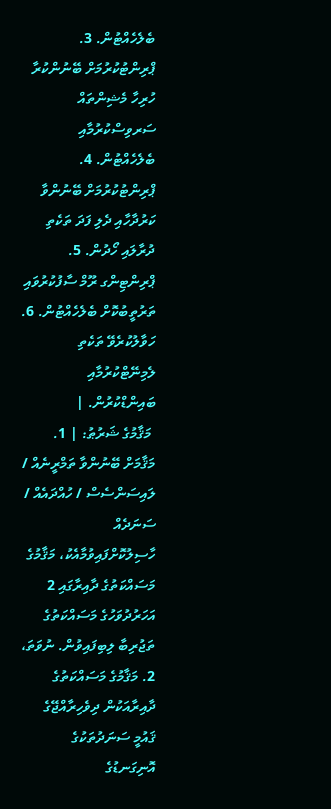ބެލެހެއްޓުން. 3. ޕްރިންޓުކުރުމަށް ބޭނުންކުރާ ހުރިހާ މެޝިންތައް ސަރވިސްކުރުމާއި ބެލެހެއްޓުން. 4. ޕްރިންޓުކުރުމަށް ބޭނުންވާ ކަރުދާހާއި ދެލި ފަދަ ތަކެތި ދުރާލައި ހޯދުން. 5. ޕްރިންޓިންގ ރޫމް ސާފުކުރުވައި ތަރުތީބުކޮށް ބެލެހެއްޓުން. 6. ހަވާލުކުރެވޭ ތަކެތި ލެމިނޭޓްކުރުމާއި ބައިންޑްކުރުން. |
 މަޤާމުގެ ޝަރުޠު: | 1. މަޤާމަށް ބޭނުންވާ ތަމްރީނެއް / ލައިސަންސެސް / ހުއްދައެއް / ސަނަދެއް ހާސިލުކޮށްފައިވުމާއެކު، މަޤާމުގެ މަސައްކަތުގެ ދާއިރާގައި 2 އަހަރުދުވަހުގެ މަސައްކަތުގެ ތަޖުރިބާ ލިބިފައިވުން. ނުވަތަ، 2. މަޤާމުގެ މަސައްކަތުގެ ދާއިރާއަކުން ދިވެހިރާއްޖޭގެ ޤައުމީ ސަނަދުތަކުގެ އޮނިގަނޑުގެ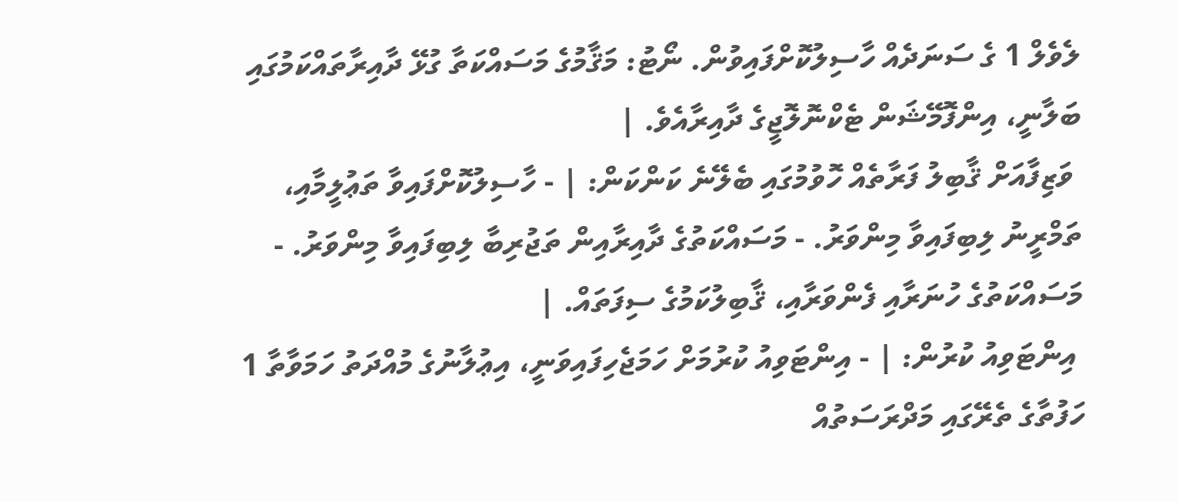ލެވެލް 1 ގެ ސަނަދެއް ހާސިލުކޮށްފައިވުން. ނޯޓު: މަޤާމުގެ މަސައްކަތާ ގުޅޭ ދާއިރާތައްކަމުގައި ބަލާނީ، އިންފޮމޭޝަން ޓެކްނޮލޮޖީގެ ދާއިރާއެވެ. |
 ވަޒިފާއަށް ޤާބިލު ފަރާތެއް ހޮވުމުގައި ބެލޭނެ ކަންކަން: | - ހާސިލުކޮށްފައިވާ ތަޢުލީމާއި، ތަމްރީނު ލިބިފައިވާ މިންވަރު. - މަސައްކަތުގެ ދާއިރާއިން ތަޖުރިބާ ލިބިފައިވާ މިންވަރު. - މަސައްކަތުގެ ހުނަރާއި ފެންވަރާއި، ޤާބިލުކަމުގެ ސިފަތައް. |
 އިންޓަވިއު ކުރުން: | - އިންޓަވިއު ކުރުމަށް ހަމަޖެހިފައިވަނީ، އިޢުލާނުގެ މުއްދަތު ހަމަވާތާ 1 ހަފުތާގެ ތެރޭގައި މަދްރަސަތުއް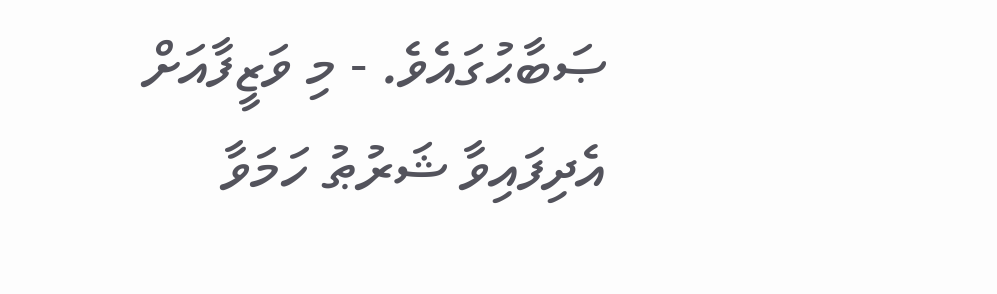ޞަބާޙުގައެވެ. - މި ވަޒީފާއަށް އެދިފައިވާ ޝަރުޠު ހަމަވާ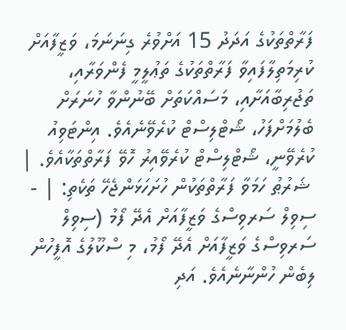ފަރާތްތަކުގެ އަދަދު 15 އަށްވުރެ ގިނަނަމަ، ވަޒީފާއަށް ކުރިމަތިލާފައިވާ ފަރާތްތަކުގެ ތަޢުލީމީ ފެންވަރާއި، ތަޖުރިބާއަށާއި، މަސައްކަތަށް ބޭނުންވާ ހުނަރަށް ބެލުމަށްފަހު، ޝޯޓްލިސްޓް ކުރެވޭނެއެވެ. އިންޓަވިއު ކުރެވޭނީ، ޝޯޓްލިސްޓް ކުރެވޭއިރު ހޮވޭ ފަރާތްތަކާއެވެ. |
 ޝަރުޠު ހަމަވާ ފަރާތްތަކުން ހުށަހަޅަންޖެހޭ ތަކެތި: | - ސިވިލް ސަރވިސްގެ ވަޒީފާއަށް އެދޭ ފޯމު (ސިވިލް ސަރވިސްގެ ވަޒީފާއަށް އެދޭ ފޯމު، މި ސްކޫލުގެ އޮފީހުން ލިބެން ހުންނާނެއެވެ. އަދި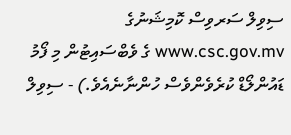ސިވިލް ސަރވިސް ކޮމިޝަނުގެ www.csc.gov.mv ގެ ވެބްސައިޓުން މި ފޯމު ޑައުންލޯޑް ކުރެވެންވެސް ހުންނާނެއެވެ.) - ސިވިލް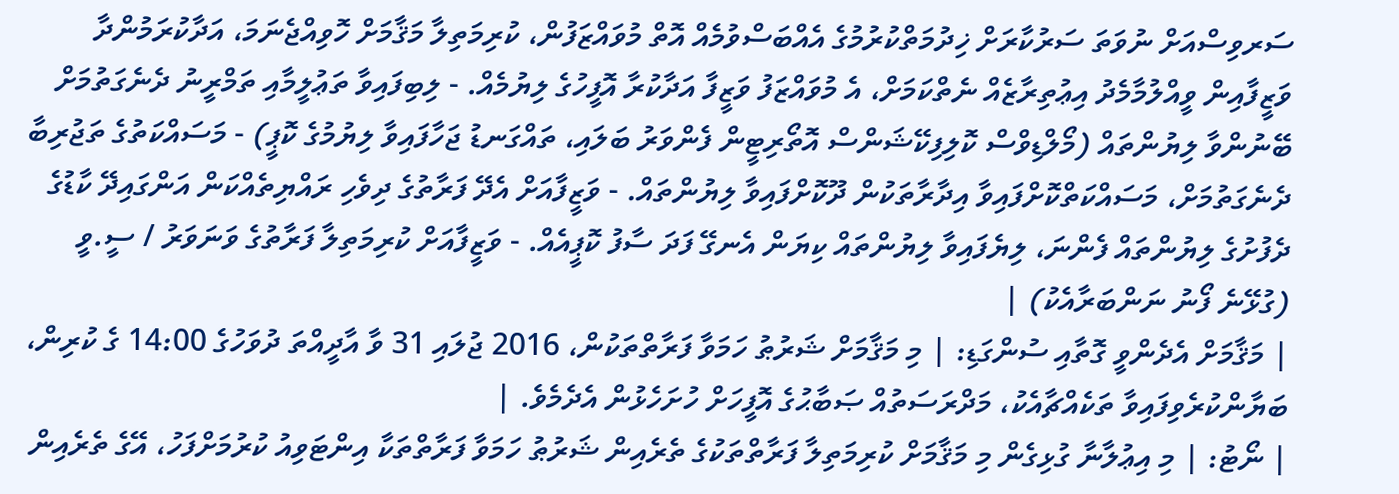ސަރވިސްއަށް ނުވަތަ ސަރުކާރަށް ޚިދުމަތްކުރުމުގެ އެއްބަސްވުމެއް އޮތް މުވައްޒަފުން، ކުރިމަތިލާ މަޤާމަށް ހޮވިއްޖެނަމަ، އަދާކުރަމުންދާ ވަޒީފާއިން ވީއްލުމާމެދު އިޢުތިރާޒެއް ނެތްކަމަށް، އެ މުވައްޒަފު ވަޒީފާ އަދާކުރާ އޮފީހުގެ ލިޔުމެއް. - ލިބިފައިވާ ތަޢުލީމާއި ތަމްރީނު ދެނެގަތުމަށް ބޭނުންވާ ލިޔުންތައް (މޯލްޑިވްސް ކޮލިފިކޭޝަންސް އޮތޯރިޓީން ފެންވަރު ބަލައި، ތައްގަނޑު ޖަހާފައިވާ ލިޔުމުގެ ކޮޕީ) - މަސައްކަތުގެ ތަޖުރިބާ ދެނެގަތުމަށް، މަސައްކަތްކޮށްފައިވާ އިދާރާތަކުން ދޫކޮށްފައިވާ ލިޔުންތައް. - ވަޒީފާއަށް އެދޭ ފަރާތުގެ ދިވެހި ރައްޔިތެއްކަން އަންގައިދޭ ކާޑުގެ ދެފުށުގެ ލިޔުންތައް ފެންނަ، ލިޔެފައިވާ ލިޔުންތައް ކިޔަން އެނގޭ ފަދަ ސާފު ކޮޕީއެއް. - ވަޒީފާއަށް ކުރިމަތިލާ ފަރާތުގެ ވަނަވަރު / ސީ.ވީ (ގުޅޭނެ ފޯނު ނަންބަރާއެކު) |
| މަޤާމަށް އެދެންވީ ގޮތާއި ސުންގަޑި: | މި މަޤާމަށް ޝަރުޠު ހަމަވާ ފަރާތްތަކުން، 2016 ޖުލައި 31 ވާ އާދީއްތަ ދުވަހުގެ 14:00 ގެ ކުރިން، ބަޔާންކުރެވިފައިވާ ތަކެއްޗާއެކު، މަދްރަސަތުއް ޞަބާޙުގެ އޮފީހަށް ހުށަހެޅުން އެދެމެވެ. |
| ނޯޓު: | މި އިޢުލާނާ ގުޅިގެން މި މަޤާމަށް ކުރިމަތިލާ ފަރާތްތަކުގެ ތެރެއިން ޝަރުޠު ހަމަވާ ފަރާތްތަކާ އިންޓަވިއު ކުރުމަށްފަހު، އޭގެ ތެރެއިން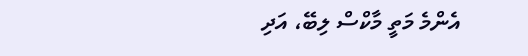އެންމެ މަތީ މާކްސް ލިބޭ، އަދި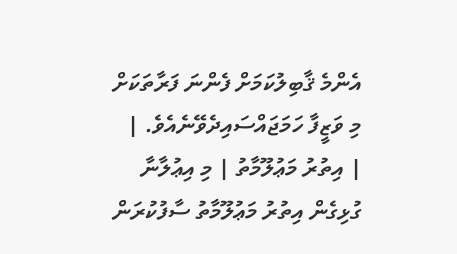އެންމެ ޤާބިލުކަމަށް ފެންނަ ފަރާތަކަށް މި ވަޒީފާ ހަމަޖައްސައިދެވޭނެއެވެ. |
| އިތުރު މަޢުލޫމާތު | މި އިޢުލާނާ ގުޅިގެން އިތުރު މަޢުލޫމާތު ސާފުކުރަން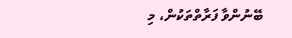ބޭނުންވާ ފަރާތްތަކުން، މި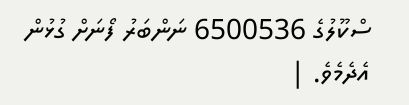ސްކޫލުގެ 6500536 ނަންބަރު ފޯނަށް ގުޅުން އެދެމެވެ. |